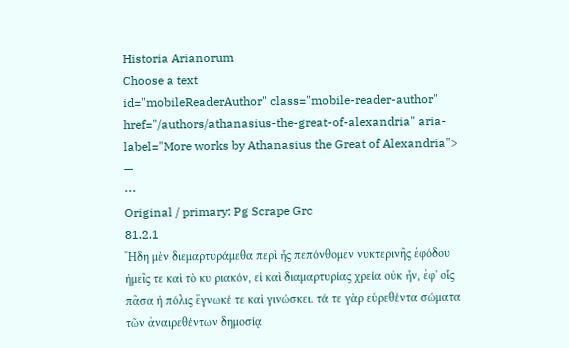Historia Arianorum
Choose a text
id="mobileReaderAuthor" class="mobile-reader-author" href="/authors/athanasius-the-great-of-alexandria" aria-label="More works by Athanasius the Great of Alexandria">
—
⋯
Original / primary: Pg Scrape Grc
81.2.1
Ἤδη μὲν διεμαρτυράμεθα περὶ ἧς πεπόνθομεν νυκτερινῆς ἐφόδου ἡμεῖς τε καὶ τὸ κυ ριακόν, εἰ καὶ διαμαρτυρίας χρεία οὐκ ἦν, ἐφ' οἷς πᾶσα ἡ πόλις ἔγνωκέ τε καὶ γινώσκει. τά τε γὰρ εὑρεθέντα σώματα τῶν ἀναιρεθέντων δημοσίᾳ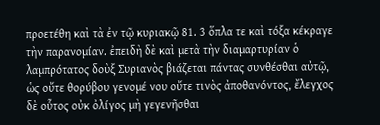προετέθη καὶ τὰ ἐν τῷ κυριακῷ 81. 3 ὅπλα τε καὶ τόξα κέκραγε τὴν παρανομίαν. ἐπειδὴ δὲ καὶ μετὰ τὴν διαμαρτυρίαν ὁ λαμπρότατος δοὺξ Συριανὸς βιάζεται πάντας συνθέσθαι αὐτῷ, ὡς οὔτε θορύβου γενομέ νου οὔτε τινὸς ἀποθανόντος, ἔλεγχος δὲ οὗτος οὐκ ὀλίγος μὴ γεγενῆσθαι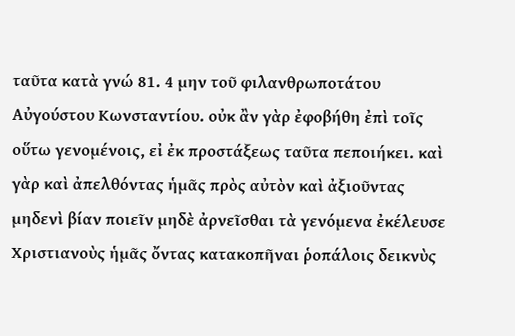ταῦτα κατὰ γνώ 81. 4 μην τοῦ φιλανθρωποτάτου Αὐγούστου Κωνσταντίου. οὐκ ἂν γὰρ ἐφοβήθη ἐπὶ τοῖς οὕτω γενομένοις, εἰ ἐκ προστάξεως ταῦτα πεποιήκει. καὶ γὰρ καὶ ἀπελθόντας ἡμᾶς πρὸς αὐτὸν καὶ ἀξιοῦντας μηδενὶ βίαν ποιεῖν μηδὲ ἀρνεῖσθαι τὰ γενόμενα ἐκέλευσε Χριστιανοὺς ἡμᾶς ὄντας κατακοπῆναι ῥοπάλοις δεικνὺς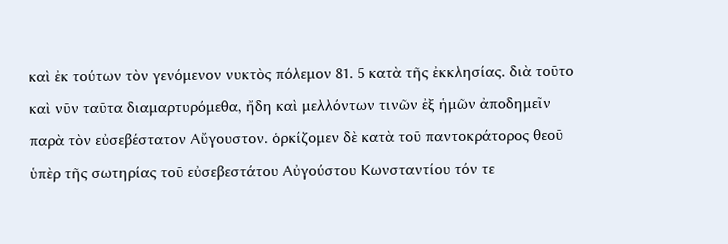καὶ ἐκ τούτων τὸν γενόμενον νυκτὸς πόλεμον 81. 5 κατὰ τῆς ἐκκλησίας. διὰ τοῦτο καὶ νῦν ταῦτα διαμαρτυρόμεθα, ἤδη καὶ μελλόντων τινῶν ἐξ ἡμῶν ἀποδημεῖν παρὰ τὸν εὐσεβέστατον Αὔγουστον. ὁρκίζομεν δὲ κατὰ τοῦ παντοκράτορος θεοῦ ὑπὲρ τῆς σωτηρίας τοῦ εὐσεβεστάτου Αὐγούστου Κωνσταντίου τόν τε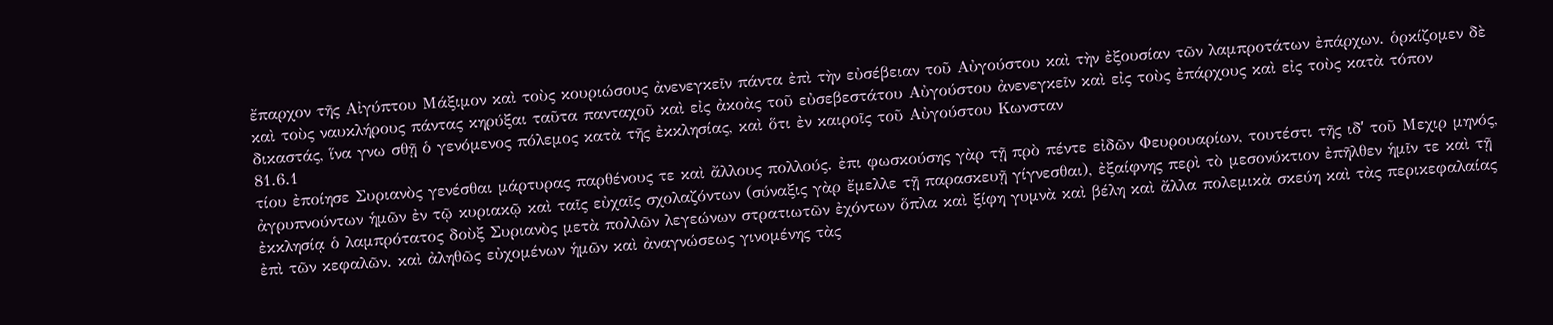ἔπαρχον τῆς Αἰγύπτου Μάξιμον καὶ τοὺς κουριώσους ἀνενεγκεῖν πάντα ἐπὶ τὴν εὐσέβειαν τοῦ Αὐγούστου καὶ τὴν ἐξουσίαν τῶν λαμπροτάτων ἐπάρχων. ὁρκίζομεν δὲ καὶ τοὺς ναυκλήρους πάντας κηρύξαι ταῦτα πανταχοῦ καὶ εἰς ἀκοὰς τοῦ εὐσεβεστάτου Αὐγούστου ἀνενεγκεῖν καὶ εἰς τοὺς ἐπάρχους καὶ εἰς τοὺς κατὰ τόπον δικαστάς, ἵνα γνω σθῇ ὁ γενόμενος πόλεμος κατὰ τῆς ἐκκλησίας, καὶ ὅτι ἐν καιροῖς τοῦ Αὐγούστου Κωνσταν
81.6.1
τίου ἐποίησε Συριανὸς γενέσθαι μάρτυρας παρθένους τε καὶ ἄλλους πολλούς. ἐπι φωσκούσης γὰρ τῇ πρὸ πέντε εἰδῶν Φευρουαρίων, τουτέστι τῆς ιδʹ τοῦ Μεχιρ μηνός, ἀγρυπνούντων ἡμῶν ἐν τῷ κυριακῷ καὶ ταῖς εὐχαῖς σχολαζόντων (σύναξις γὰρ ἔμελλε τῇ παρασκευῇ γίγνεσθαι), ἐξαίφνης περὶ τὸ μεσονύκτιον ἐπῆλθεν ἡμῖν τε καὶ τῇ ἐκκλησίᾳ ὁ λαμπρότατος δοὺξ Συριανὸς μετὰ πολλῶν λεγεώνων στρατιωτῶν ἐχόντων ὅπλα καὶ ξίφη γυμνὰ καὶ βέλη καὶ ἄλλα πολεμικὰ σκεύη καὶ τὰς περικεφαλαίας ἐπὶ τῶν κεφαλῶν. καὶ ἀληθῶς εὐχομένων ἡμῶν καὶ ἀναγνώσεως γινομένης τὰς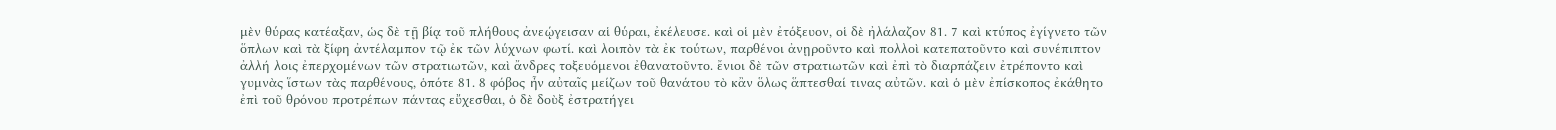μὲν θύρας κατέαξαν, ὡς δὲ τῇ βίᾳ τοῦ πλήθους ἀνεῴγεισαν αἱ θύραι, ἐκέλευσε. καὶ οἱ μὲν ἐτόξευον, οἱ δὲ ἠλάλαζον 81. 7 καὶ κτύπος ἐγίγνετο τῶν ὅπλων καὶ τὰ ξίφη ἀντέλαμπον τῷ ἐκ τῶν λύχνων φωτί. καὶ λοιπὸν τὰ ἐκ τούτων, παρθένοι ἀνῃροῦντο καὶ πολλοὶ κατεπατοῦντο καὶ συνέπιπτον ἀλλή λοις ἐπερχομένων τῶν στρατιωτῶν, καὶ ἄνδρες τοξευόμενοι ἐθανατοῦντο. ἔνιοι δὲ τῶν στρατιωτῶν καὶ ἐπὶ τὸ διαρπάζειν ἐτρέποντο καὶ γυμνὰς ἵστων τὰς παρθένους, ὁπότε 81. 8 φόβος ἦν αὐταῖς μείζων τοῦ θανάτου τὸ κἂν ὅλως ἅπτεσθαί τινας αὐτῶν. καὶ ὁ μὲν ἐπίσκοπος ἐκάθητο ἐπὶ τοῦ θρόνου προτρέπων πάντας εὔχεσθαι, ὁ δὲ δοὺξ ἐστρατήγει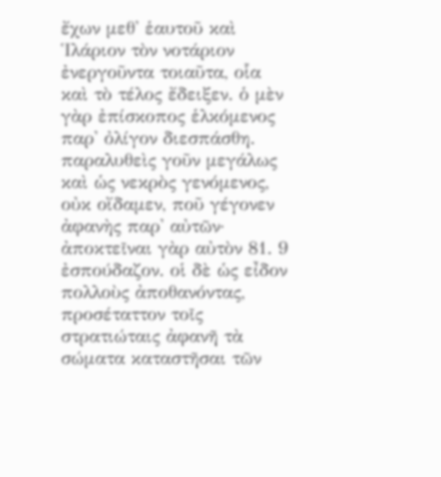ἔχων μεθ' ἑαυτοῦ καὶ Ἱλάριον τὸν νοτάριον ἐνεργοῦντα τοιαῦτα, οἷα καὶ τὸ τέλος ἔδειξεν. ὁ μὲν γὰρ ἐπίσκοπος ἑλκόμενος παρ' ὀλίγον διεσπάσθη. παραλυθεὶς γοῦν μεγάλως καὶ ὡς νεκρὸς γενόμενος, οὐκ οἴδαμεν, ποῦ γέγονεν ἀφανὴς παρ' αὐτῶν· ἀποκτεῖναι γὰρ αὐτὸν 81. 9 ἐσπούδαζον. οἱ δὲ ὡς εἶδον πολλοὺς ἀποθανόντας, προσέταττον τοῖς στρατιώταις ἀφανῆ τὰ σώματα καταστῆσαι τῶν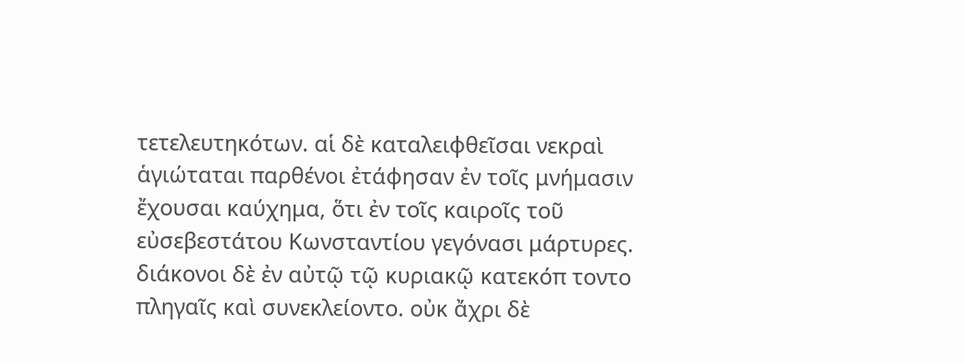τετελευτηκότων. αἱ δὲ καταλειφθεῖσαι νεκραὶ ἁγιώταται παρθένοι ἐτάφησαν ἐν τοῖς μνήμασιν ἔχουσαι καύχημα, ὅτι ἐν τοῖς καιροῖς τοῦ εὐσεβεστάτου Κωνσταντίου γεγόνασι μάρτυρες. διάκονοι δὲ ἐν αὐτῷ τῷ κυριακῷ κατεκόπ τοντο πληγαῖς καὶ συνεκλείοντο. οὐκ ἄχρι δὲ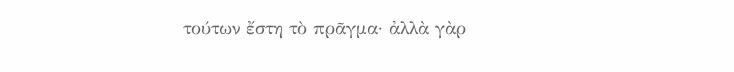τούτων ἔστη τὸ πρᾶγμα· ἀλλὰ γὰρ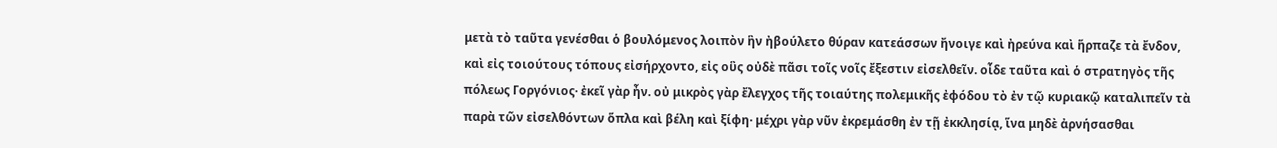μετὰ τὸ ταῦτα γενέσθαι ὁ βουλόμενος λοιπὸν ἣν ἠβούλετο θύραν κατεάσσων ἤνοιγε καὶ ἠρεύνα καὶ ἥρπαζε τὰ ἔνδον, καὶ εἰς τοιούτους τόπους εἰσήρχοντο, εἰς οὓς οὐδὲ πᾶσι τοῖς νοῖς ἔξεστιν εἰσελθεῖν. οἶδε ταῦτα καὶ ὁ στρατηγὸς τῆς πόλεως Γοργόνιος· ἐκεῖ γὰρ ἦν. οὐ μικρὸς γὰρ ἔλεγχος τῆς τοιαύτης πολεμικῆς ἐφόδου τὸ ἐν τῷ κυριακῷ καταλιπεῖν τὰ παρὰ τῶν εἰσελθόντων ὅπλα καὶ βέλη καὶ ξίφη· μέχρι γὰρ νῦν ἐκρεμάσθη ἐν τῇ ἐκκλησίᾳ, ἵνα μηδὲ ἀρνήσασθαι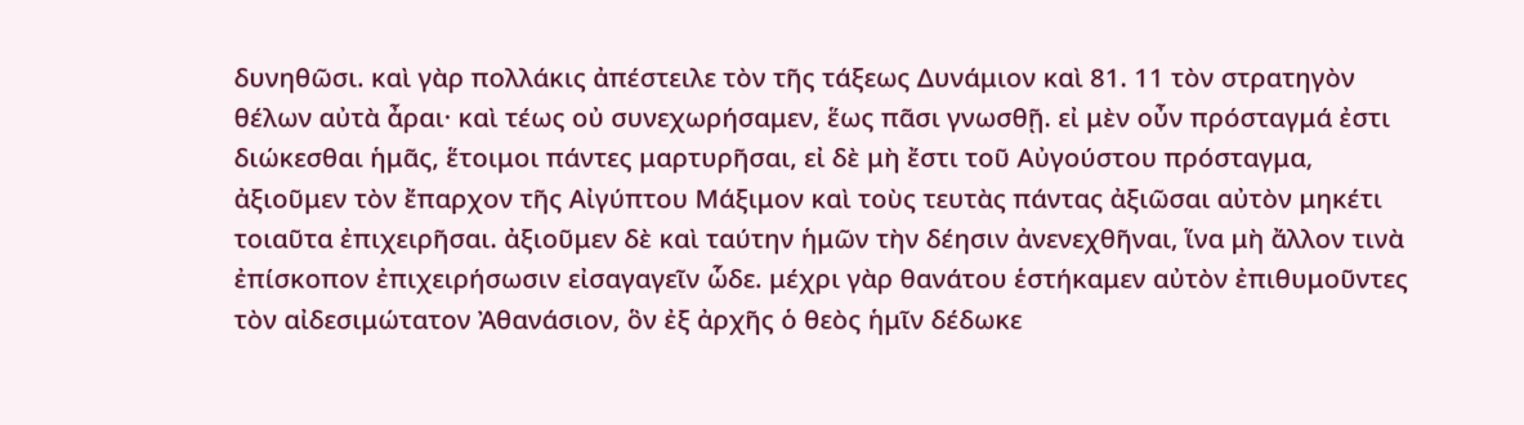δυνηθῶσι. καὶ γὰρ πολλάκις ἀπέστειλε τὸν τῆς τάξεως Δυνάμιον καὶ 81. 11 τὸν στρατηγὸν θέλων αὐτὰ ἆραι· καὶ τέως οὐ συνεχωρήσαμεν, ἕως πᾶσι γνωσθῇ. εἰ μὲν οὖν πρόσταγμά ἐστι διώκεσθαι ἡμᾶς, ἕτοιμοι πάντες μαρτυρῆσαι, εἰ δὲ μὴ ἔστι τοῦ Αὐγούστου πρόσταγμα, ἀξιοῦμεν τὸν ἔπαρχον τῆς Αἰγύπτου Μάξιμον καὶ τοὺς τευτὰς πάντας ἀξιῶσαι αὐτὸν μηκέτι τοιαῦτα ἐπιχειρῆσαι. ἀξιοῦμεν δὲ καὶ ταύτην ἡμῶν τὴν δέησιν ἀνενεχθῆναι, ἵνα μὴ ἄλλον τινὰ ἐπίσκοπον ἐπιχειρήσωσιν εἰσαγαγεῖν ὧδε. μέχρι γὰρ θανάτου ἑστήκαμεν αὐτὸν ἐπιθυμοῦντες τὸν αἰδεσιμώτατον Ἀθανάσιον, ὃν ἐξ ἀρχῆς ὁ θεὸς ἡμῖν δέδωκε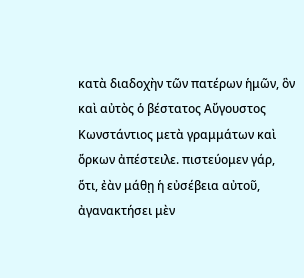κατὰ διαδοχὴν τῶν πατέρων ἡμῶν, ὃν καὶ αὐτὸς ὁ βέστατος Αὔγουστος Κωνστάντιος μετὰ γραμμάτων καὶ ὅρκων ἀπέστειλε. πιστεύομεν γάρ, ὅτι, ἐὰν μάθῃ ἡ εὐσέβεια αὐτοῦ, ἀγανακτήσει μὲν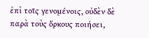ἐπὶ τοῖς γενομένοις, οὐδὲν δὲ παρὰ τοὺς ὅρκους ποιήσει,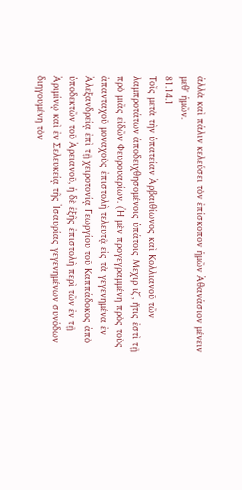ἀλλὰ καὶ πάλιν κελεύσει τὸν ἐπίσκοπον ἡμῶν Ἀθανάσιον μένειν μεθ' ἡμῶν.
81.14.1
Τοῖς μετὰ τὴν ὑπατείαν Ἀρβαιθίωνος καὶ Κολλιανοῦ τῶν λαμπροτάτων ἀποδειχθησομένοις ὑπάτοις Μεχιρ ιζʹ, ἥτις ἐστὶ τῇ πρὸ μιᾶς εἰδῶν Φευρουαρίων. (Ἡ μὲν προγεγραμμένη πρὸς τοὺς ἁπανταχοῦ μοναχοὺς ἐπιστολὴ τελευτᾷ εἰς τὰ γεγενημένα ἐν Ἀλεξανδρείᾳ ἐπὶ τῇ χειροτονίᾳ Γεωργίου τοῦ Καππάδοκος ἀπὸ ὑποδεκτῶν τοῦ Ἀρειανοῦ, ἡ δὲ ἑξῆς ἐπιστολὴ περὶ τῶν ἐν τῇ Ἀριμίνῳ καὶ ἐν Σελευκείᾳ τῆς Ἰσαυρίας γεγενημένων συνόδων διηγουμένη τὸν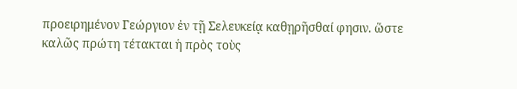προειρημένον Γεώργιον ἐν τῇ Σελευκείᾳ καθῃρῆσθαί φησιν. ὥστε καλῶς πρώτη τέτακται ἡ πρὸς τοὺς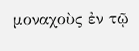μοναχοὺς ἐν τῷ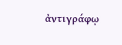ἀντιγράφῳ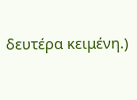δευτέρα κειμένη.)